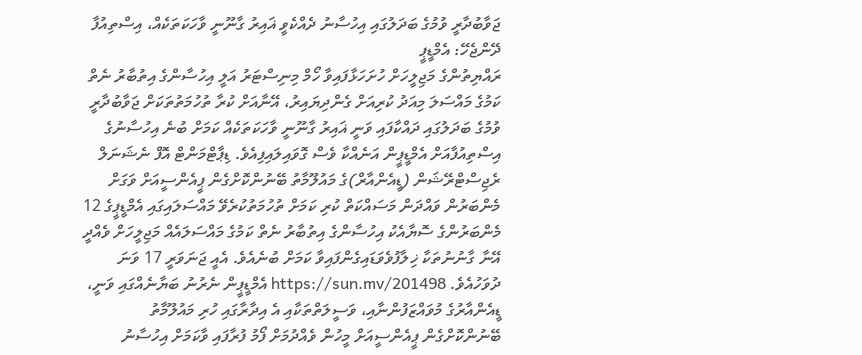ޖަވާބުދާރީ ވުމުގެ ބަދަލުގައި އިހުސާނު ދެއްކެވީ ޣައިރު ގާނޫނީ ވާހަކަތަކެއް، އިސްތިއުފާ ދޭންޖެހޭ: އެމްޑީޕީ
ރައްޔިތުންގެ މަޖިލީހަށް ހުށަހަޅާފައިވާ ހޯމް މިނިސްޓަރު އަލީ އިހުސާންގެ އިތުބާރު ނެތް ކަމުގެ މައްސަލަ މިއަދު ކުރިއަށް ގެންދިޔައިރު، އޭނާއަށް ކުރާ ތުހުމަތުތަކަށް ޖަވާބުދާރީ ވުމުގެ ބަދަލުގައި ދައްކާފައި ވަނީ ޣައިރު ގާނޫނީ ވާހަކަތަކެއް ކަމަށް ބުނެ އިހުސާނުގެ އިސްތިއުފާއަށް އެމްޑީޕީން އަނެއްކާ ވެސް ގޮވައިލައިފިއެވެ. ޑިޕާޓްމަންޓް އޮފް ނެޝަނަލް ރެޖިސްޓްރޭޝަން (ޑީއެންއާރް)ގެ މައުލޫމާތު ބޭނުންކޮށްގެން ޕީއެންސީއަށް ވަގަށް މެންބަރުން ވައްދަން މަސައްކަތް ކުރި ކަމަށް ތުހުމަތުކުރެވޭ މައްސަލައިގައި އެމްޑީޕީގެ 12 މެންބަރުންގެ ސޮޔާއެކު އިހުސާންގެ އިތުބާރު ނެތް ކަމުގެ މައްސަލައެއް މަޖިލީހަށް ވެއްދީ އޭނާ ގާނުނުތަކާ ޚިލާފުވެވަޑައިގެންފައިވާ ކަމަށް ބުނެއެވެ. އެއީ ޖަނަވަރީ 17 ވަނަ ދުވަހުއެވެ. https://sun.mv/201498 އެމްޑީޕީން ނެރުނު ބަޔާނެއްގައި ވަނީ، ޑީއެންއާރުގެ މުވައްޒަފުންނާއި، ވަސީލަތްތަކާއި އެ އިދާރާގައި ހުރި މައުލޫމާތު ބޭނުންކޮށްގެން ޕީއެންސީއަށް މީހުން ވެއްދުމަށް ފޯމު ފުރާފައި ވާކަމަށް އިހުސާނު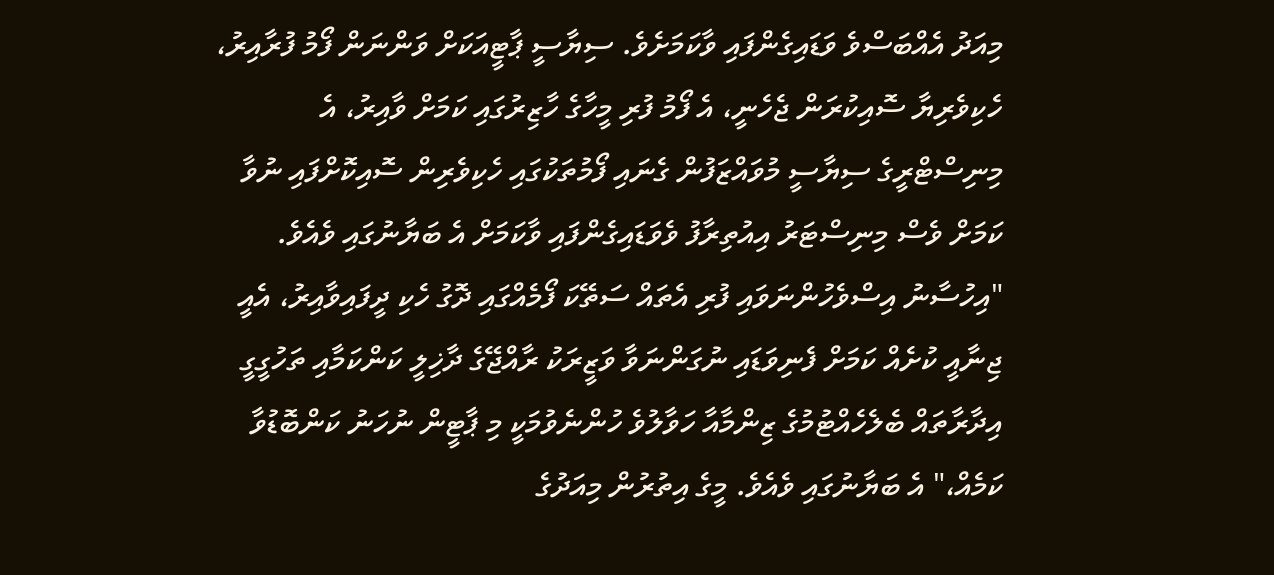މިއަދު އެއްބަސްވެ ވަޑައިގެންފައި ވާކަމަށެވެ. ސިޔާސީ ޕާޓީއަކަށް ވަންނަން ފޯމު ފުރާއިރު، ހެކިވެރިޔާ ސޮއިކުރަން ޖެހެނީ، އެ ފޯމު ފުރި މީހާގެ ހާޒިރުގައި ކަމަށް ވާއިރު، އެ މިނިސްޓްރީގެ ސިޔާސީ މުވައްޒަފުން ގެނައި ފޯމުތަކުގައި ހެކިވެރިން ސޮއިކޮށްފައި ނުވާ ކަމަށް ވެސް މިނިސްޓަރު އިއުތިރާފު ވެވަޑައިގެންފައި ވާކަމަށް އެ ބަޔާނުގައި ވެއެވެ. "އިހުސާނު އިސްވެހުންނަވައި ފުރި އެތައް ސަތޭކަ ފޯމެއްގައި ދޮގު ހެކި ދީފައިވާއިރު، އެއީ ޖިނާއީ ކުށެއް ކަމަށް ފެނިވަޑައި ނުގަންނަވާ ވަޒީރަކު ރާއްޖޭގެ ދާޚިލީ ކަންކަމާއި ތަހުގީގީ އިދާރާތައް ބެލެހެއްޓުމުގެ ޒިންމާއާ ހަވާލުވެ ހުންނެވުމަކީ މި ޕާޓީން ނުހަނު ކަންބޮޑުވާ ކަމެއް،" އެ ބަޔާނުގައި ވެއެވެ. މީގެ އިތުރުން މިއަދުގެ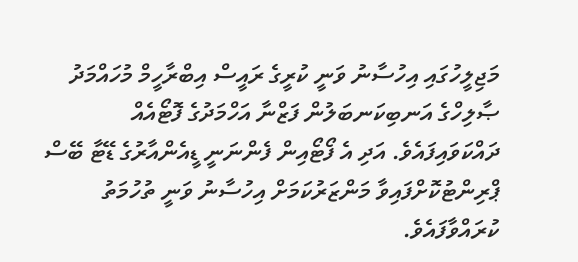މަޖިލީހުގައި އިހުސާނު ވަނީ ކުރީގެ ރައީސް އިބްރާހީމް މުހައްމަދު ޞާލިހްގެ އަނބިކަނބަލުން ފަޒްނާ އަހްމަދުގެ ފޮޓޯއެއް ދައްކަވައިފައެވެ. އަދި އެ ފޯޓޯއިން ފެންނަނީ ޑީއެންއާރުގެ ޑޭޓާ ބޭސް ޕްރިންޓުކޮށްފައިވާ މަންޒަރުކަމަށް އިހުސާނު ވަނީ ތުހުމަތު ކުރައްވާފައެވެ.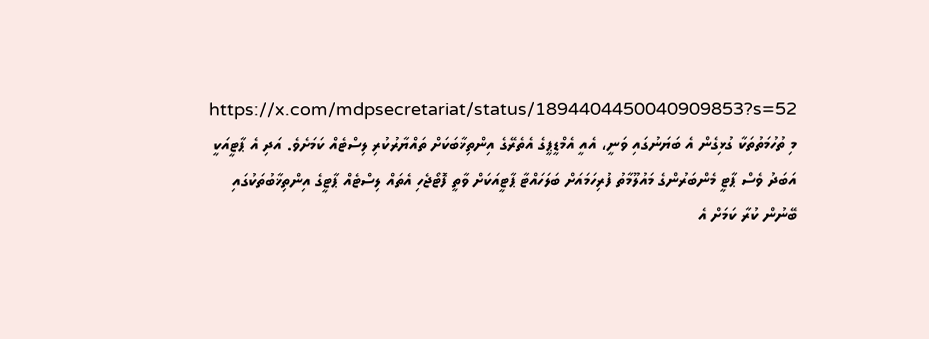https://x.com/mdpsecretariat/status/1894404450040909853?s=52 މި ތުހުމަތުތަކާ ގުޅިގެން އެ ބަޔަނުގައި ވަނީ، އެއީ އެމްޑީޕީގެ އެތެރޭގެ އިންތިޚާބަކަށް ތައްޔާރުކުރި ލިސްޓެއް ކަމަށެވެ. އަދި އެ ޕާޓީއަކީ އަބަދު ވެސް ޕާޓީ މެންބަރުންގެ މައުލޫމާތު ފުރިހަމައަށް ބަލަހައްޓާ ޕާޓީއަކަށް ވާތީ ފޮޓޯޖެހި އެތައް ލިސްޓެއް ޕާޓީގެ އިންތިޚާބުތަކުގައި ބޭނުން ކުރާ ކަމަށް އެ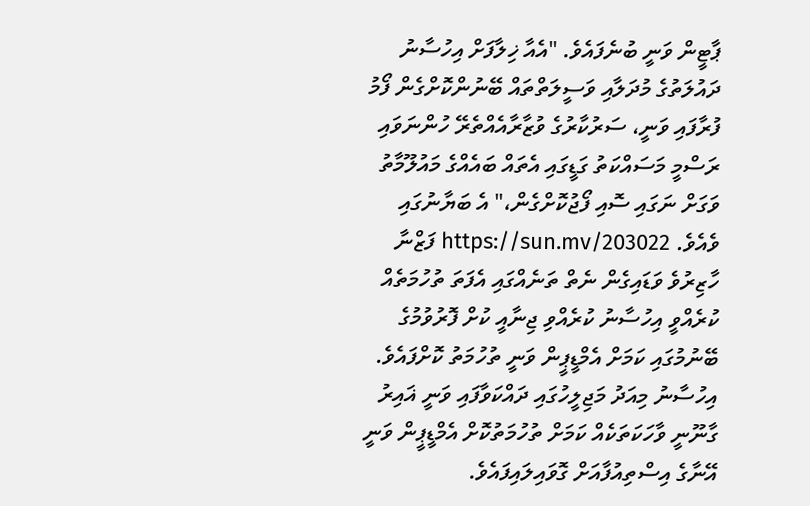ޕާޓީން ވަނީ ބުނެފައެވެ. "އެއާ ޚިލާފަށް އިހުސާނު ދައުލަތުގެ މުދަލާއި ވަސީލަތްތައް ބޭނުންކޮށްގެން ފޯމު ފުރާފައި ވަނީ، ސަރުކާރުގެ ވުޒާރާއެއްތެރޭ ހުންނަވައި ރަސްމީ މަސައްކަތު ގަޑީގައި އެތައް ބައެއްގެ މައުލޫމާތު ވަގަށް ނަގައި ސޮއި ފޯޖުކޮށްގެން،" އެ ބަޔާނުގައި ވެއެވެ. https://sun.mv/203022 ފަޒްނާ ހާޒިރުވެ ވަޑައިގެން ނެތް ތަނެއްގައި އެފަތަ ތުހުމަތެއް ކުރެއްވީ އިހުސާނު ކުރެއްވި ޖިނާއީ ކުށް ފޮރުވުމުގެ ބޭނުމުގައި ކަމަށް އެމްޑީޕީން ވަނީ ތުހުމަތު ކޮށްފައެވެ. އިހުސާނު މިއަދު މަޖިލީހުގައި ދައްކަވާފައި ވަނީ ޣައިރު ގާނޫނީ ވާހަކަތަކެއް ކަމަށް ތުހުމަތުކޮށް އެމްޑީޕީން ވަނީ އޭނާގެ އިސްތިއުފާއަށް ގޮވައިލައިފައެވެ.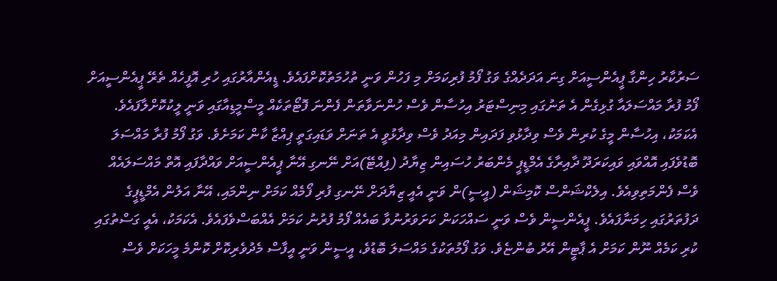ސަރުކާރު ހިންގާ ޕީއެންސީއަށް ގިނަ އަދަދެއްގެ ވަގު ފޯމު ފުރިކަމަށް މި ފަހުން ވަނީ ތުހުމަތުކޮށްފައެވެ. ޑީއެންއާރުގައި ހުރި އޮފީހެއް ތެރޭ ޕީއެންސީއަށް ފޯމު ފުރާ މައްސަލައާ ގުޅިގެން އެ ތަނުގައި މިނިސްޓަރު އިހުސާން ވެސް ހުންނަވާތަން ފެންނަ ފޮޓޯތަކެއް މީސްމީޑިއާގައި ވަނީ ލީކުކޮށްލާފައެވެ. އެކަމަކު، އިހުސާން މީގެ ކުރިން ވެސް ވިދާޅުވި ފަދައިން މިއަދު ވެސް ވިދާޅުވީ އެ ތަނަށް ވަޑައިގަތީ ޕިއްޒާ ކާން ކަމަށެވެ. ވަގު ފޯމު ފުރާ މައްސަލަ ބޮޑުވެފައި އޮއްވައި ވައިކަރަދޫ ދާއިރާގެ އެމްޑީޕީ މެންބަރު ހުސައިން ޒިޔާދު (ފިއްޓޭ)އަށް ނޭނގި އޭނާ ޕީއެންސީއަށް ވައްދާފައި އޮތް މައްސަލައެއް ވެސް ފެންމަތިވިއެވެ. އިލެކްޝަންސް ކޮމިޝަން (އީސީ)ން ވަނީ އެއީ ޒިޔާދަށް ނޭނގި ފުރި ފޯމެއް ކަމަށް ނިންމައި، އޭނާ އަލުން އެމްޑީޕީގެ ދަފުތަރުގައި ހިމަނާފައެވެ. ޕީއެންސީން ވެސް ވަނީ ސައްހަކަން ކަށަވަރުނުވާ ބައެއް ފޯމު ފުރުނު ކަމަށް އެއްބަސްވެފައެވެ. އެކަމަކު، އެއީ ގަސްތުގައި ކުރި ކަމެއް ނޫން ކަމަށް އެ ޕާޓީން އޭރު ބުންޏެވެ. ވަގު ފޯމުތަކުގެ މައްސަލަ ބޮޑުވެ، އީސީން ވަނީ އީފާސް މެދުވެރިކޮށް ކޮންމެ މީހަކަށް ވެސް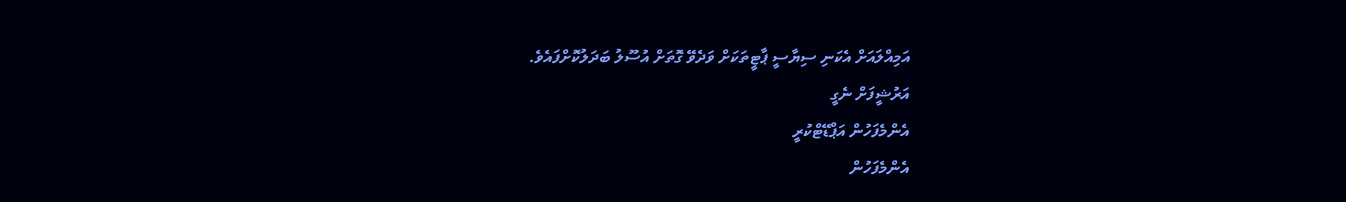އަމިއްލައަށް އެކަނި ސިޔާސީ ޕާޓީތަކަށް ވަދެވޭ ގޮތަށް އުސޫލު ބަދަލުކޮށްފައެވެ.
އަރުޝީފަށް ނެގީ
އެންމެފަހުން އަޕްޑޭޓްކުރީ
އެންމެފަހުން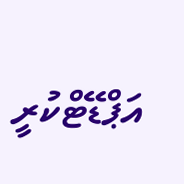އަޕްޑޭޓްކުރީ